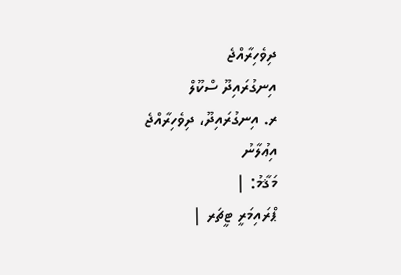ދިވެހިރާއްޖެ
އިނގުރައިދޫ ސްކޫލް
ރ. އިނގުރައިދޫ، ދިވެހިރާއްޖެ
އިޢުލާނު
މަޤާމު: |
ޕްރައިމަރީ ޓީޗަރ |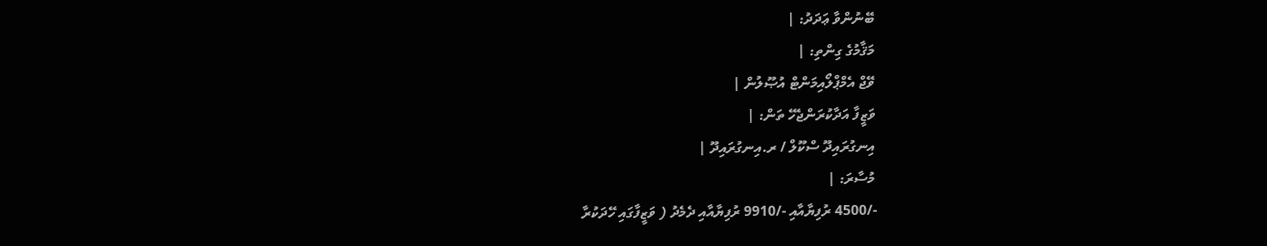ބޭނުންވާ ޢަދަދު: |
މަޤާމުގެ ގިންތި: |
ވޭޖް އެމްޕްލޯއިމަންޓް އުޞޫލުން |
ވަޒީފާ އަދާކުރަންޖެހޭ ތަން: |
އިނގުރައިދޫ ސްކޫލް / ރ.އިނގުރައިދޫ |
މުސާރަ: |
-/4500 ރުފިޔާއާއި -/9910 ރުފިޔާއާއި ދެމެދު ( ވަޒީފާގައި ހޭދަކުރާ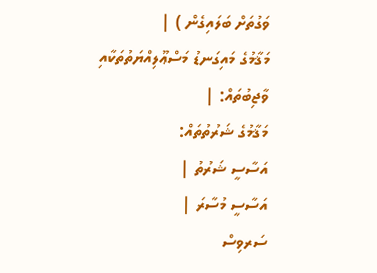ވަގުތަށް ބަލައިގެން ) |
މަޤާމުގެ މައިގަނޑު މަސްޢޫލިއްޔަތުތަކާއި ވާޖިބުތައް: |
މަޤާމުގެ ޝަރުތުތައް:
އަސާސީ ޝަރުތު |
އަސާސީ މުސާރަ |
ސަރވިސް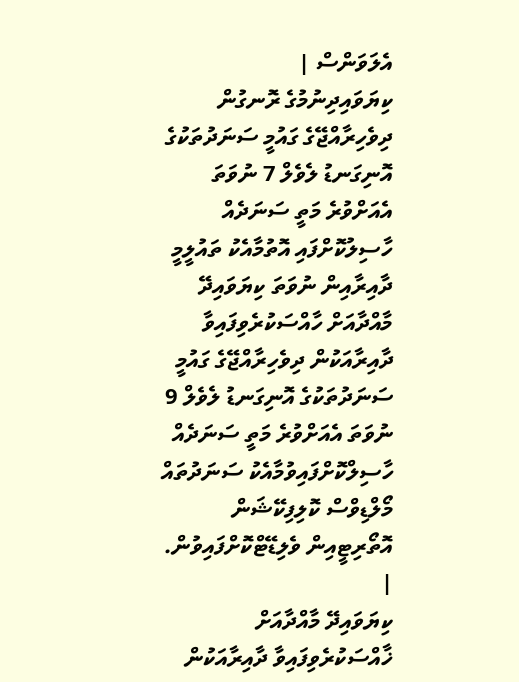އެލަވަންސް |
ކިޔަވައިދިނުމުގެ ރޮނގުން ދިވެހިރާއްޖޭގެ ގައުމީ ސަނަދުތަކުގެ އޮނިގަނޑު ލެވެލް 7 ނުވަތަ އެއަށްވުރެ މަތީ ސަނަދެއް ހާސިލުކޮށްފައި އޮތުމާއެކު ތައުލީމީ ދާއިރާއިން ނުވަތަ ކިޔަވައިދޭ މާއްދާއަށް ހާއްސަކުރެވިފައިވާ ދާއިރާއަކުން ދިވެހިރާއްޖޭގެ ގައުމީ ސަނަދުތަކުގެ އޮނިގަނޑު ލެވެލް 9 ނުވަތަ އެއަށްވުރެ މަތީ ސަނަދެއް ހާސިލްކޮށްފައިވުމާއެކު ސަނަދުތައް މޯލްޑިވްސް ކޮލިފިކޭޝަން އޮތޯރިޓީއިން ވެލިޑޭޓްކޮށްފައިވުން. |
ކިޔަވައިދޭ މާއްދާއަށް ޚާއްސަކުރެވިފައިވާ ދާއިރާއަކުން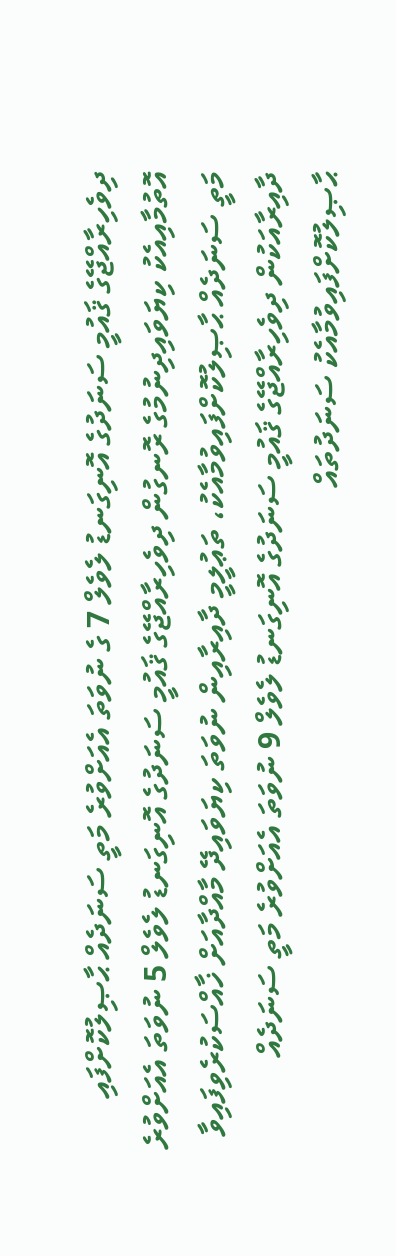ދިވެހިރާއްޖޭގެ ޤައުމީ ސަނަދުގެ އޮނިގަނޑު ލެވެލް 7 ގެ ނުވަތަ އެއަށްވުރެ މަތީ ސަނަދެއް ޙާޞިލުކޮށްފައި އޮތުމާއިއެކު ކިޔަވައިދިނުމުގެ ރޮނގުން ދިވެހިރާއްޖޭގެ ޤައުމީ ސަނަދުގެ އޮނިގަނޑު ލެވެލް 5 ނުވަތަ އެއަށްވުރެ މަތީ ސަނަދެއް ޙާޞިލުކޮށްފައިވުމާއެކު، ތަޢުލީމީ ދާއިރާއިން ނުވަތަ ކިޔަވައިދޭ މާއްދާއަށް ޚާއްސަކުރެވިފައިވާ ދާއިރާއަކުން ދިވެހިރާއްޖޭގެ ޤައުމީ ސަނަދުގެ އޮނިގަނޑު ލެވެލް 9 ނުވަތަ އެއަށްވުރެ މަތީ ސަނަދެއް ޙާޞިލުކޮށްފައިވުމާއެކު ސަނަދުތައް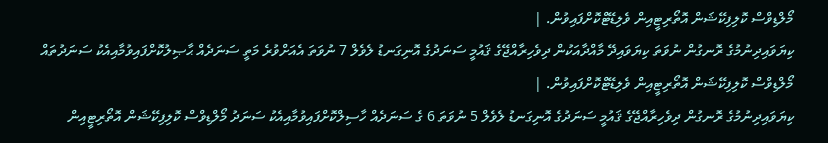މޯލްޑިވްސް ކޮލިފިކޭޝަން އޮތޯރިޓީއިން ވެލިޑޭޓްކޮށްފައިވުން. |
ކިޔަވައިދިނުމުގެ ރޮނގުން ނުވަތަ ކިޔަވައިދޭ މާއްދާއަކުން ދިވެހިރާއްޖޭގެ ޤައުމީ ސަނަދުގެ އޮނިގަނޑު ލެވެލް 7 ނުވަތަ އެއަށްވުރެ މަތީ ސަނަދެއް ޙާޞިލުކޮށްފައިވުމާއިއެކު ސަނަދުތައް މޯލްޑިވްސް ކޮލިފިކޭޝަން އޮތޯރިޓީއިން ވެލިޑޭޓްކޮށްފައިވުން. |
ކިޔަވައިދިނުމުގެ ރޮނގުން ދިވެހިރާއްޖޭގެ ޤައުމީ ސަނަދުގެ އޮނިގަނޑު ލެވެލް 5 ނުވަތަ 6 ގެ ސަނަދެއް ހާސިލްކޮށްފައިވުމާއިއެކު ސަނަދު މޯލްޑިވްސް ކޮލިފިކޭޝަން އޮތޯރިޓީއިން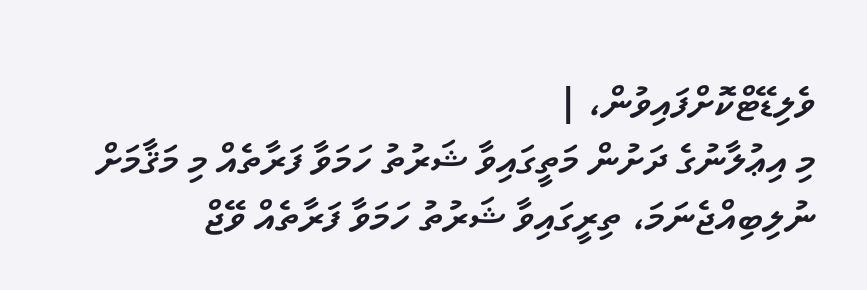ވެލިޑޭޓްކޮށްފައިވުން، |
މި އިޢުލާނުގެ ދަށުން މަތީގައިވާ ޝަރުތު ހަމަވާ ފަރާތެއް މި މަޤާމަށް ނުލިބިއްޖެނަމަ، ތިރީގައިވާ ޝަރުތު ހަމަވާ ފަރާތެއް ވޭޖް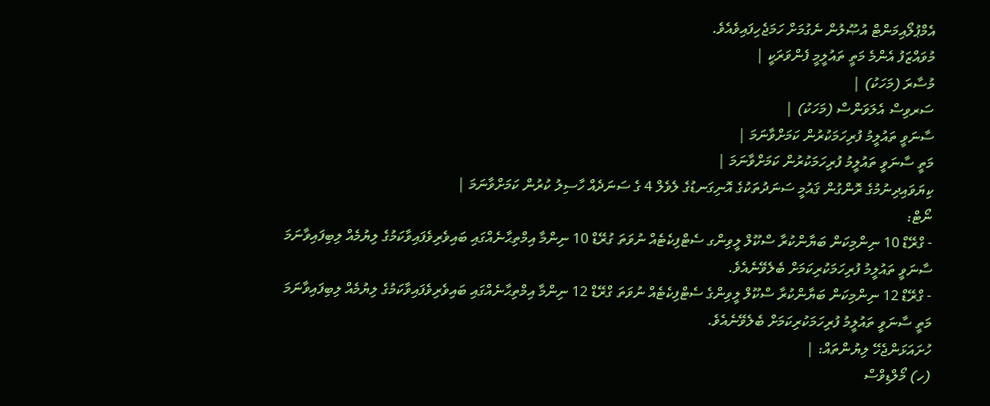އެމްޕުލޯއިމަންޓް އުޞޫލުން ނެގުމަށް ހަމަޖެހިފައިވެއެވެ.
މުވައްޒަފު އެންމެ މަތީ ތައުލީމީ ފެންވަރަކީ |
މުސާރަ (މަހަކު) |
ސަރވިސް އެލަވަންސް (މަހަކު) |
ސާނަވީ ތައުލީމު ފުރިހަމަކުރުން ކަމަށްވާނަމަ |
މަތީ ސާނަވީ ތައުލީމު ފުރިހަމަކުރުން ކަމަށްވާނަމަ |
ކިޔަވައިދިނުމުގެ ރޮންގުން ޤައުމީ ސަނަދުތަކުގެ އޮނިގަނޑުގެ ލެވެލް 4 ގެ ސަނަދެއް ހާސިލު ކުރުން ކަމަށްވާނަމަ |
ނޯޓް:
- ގްރޭޑް 10 ނިންމިކަން ބަޔާންކުރާ ސްކޫލް ލީވިންގ ސެޓްފިކެޓެއް ނުވަތަ ގުރޭޑް 10 ނިންމާ އިމްތިޙާނެއްގައި ބައިވެރިވެފައިވާކަމުގެ ލިޔުމެއް ލިބިފައިވާނަމަ ސާނަވީ ތައުލީމު ފުރިހަމަކުރިކަމަށް ބެލެވޭނެއެވެ.
- ގްރޭޑް 12 ނިންމިކަން ބަޔާންކުރާ ސްކޫލް ލީވިންގެ ސެޓްފިކެޓެއް ނުވަތަ ގްރޭޑް 12 ނިންމާ އިމްތިޙާނެއްގައި ބައިވެރިވެފައިވާކަމުގެ ލިޔުމެއް ލިބިފައިވާނަމަ މަތީ ސާނަވީ ތައުލީމު ފުރިހަމަކުރިކަމަށް ބެލެވޭނެއެވެ.
ހުށައަޅަންޖެހޭ ލިޔުންތައް: |
(ހ) މޯލްޑިވްސް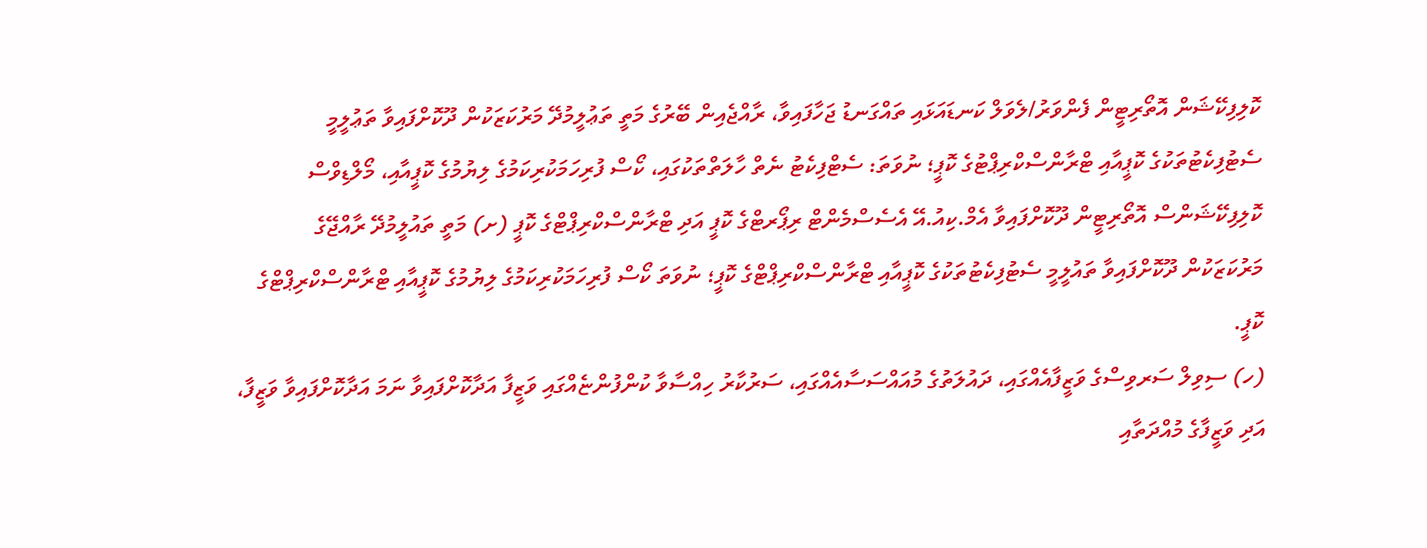ކޮލިފިކޭޝަން އޮތޯރިޓީން ފެންވަރު/ލެވަލް ކަނޑައަޅައި ތައްގަނޑު ޖަހާފައިވާ، ރާއްޖެއިން ބޭރުގެ މަތީ ތަޢުލީމުދޭ މަރުކަޒަކުން ދޫކޮށްފައިވާ ތަޢުލީމީ ސެޓުފިކެޓުތަކުގެ ކޮޕީއާއި ޓްރާންސްކްރިޕްޓުގެ ކޮޕީ؛ ނުވަތަ: ސެޓްފިކެޓު ނެތް ހާލަތްތަކުގައި، ކޯސް ފުރިހަމަކުރިކަމުގެ ލިޔުމުގެ ކޮޕީއާއި، މޯލްޑިވްސް ކޮލިފިކޭޝަންސް އޮތޯރިޓީން ދޫކޮށްފައިވާ އެމް.ކިއު.އޭ އެސެސްމެންޓް ރިޕޯރޓްގެ ކޮޕީ އަދި ޓްރާންސްކްރިޕްޓްގެ ކޮޕީ (ށ) މަތީ ތައުލީމުދޭ ރާއްޖޭގެ މަރުކަޒަކުން ދޫކޮށްފައިވާ ތައުލީމީ ސެޓުފިކެޓުތަކުގެ ކޮޕީއާއި ޓްރާންސްކްރިޕްޓްގެ ކޮޕީ؛ ނުވަތަ ކޯސް ފުރިހަމަކުރިކަމުގެ ލިޔުމުގެ ކޮޕީއާއި ޓްރާންސްކްރިޕްޓްގެ ކޮޕީ.
(ހ) ސިވިލް ސަރވިސްގެ ވަޒީފާއެއްގައި، ދައުލަތުގެ މުއައްސަސާއެއްގައި، ސަރުކާރު ހިއްސާވާ ކުންފުންޏެއްގައި ވަޒީފާ އަދާކޮށްފައިވާ ނަމަ އަދާކޮށްފައިވާ ވަޒީފާ، އަދި ވަޒީފާގެ މުއްދަތާއި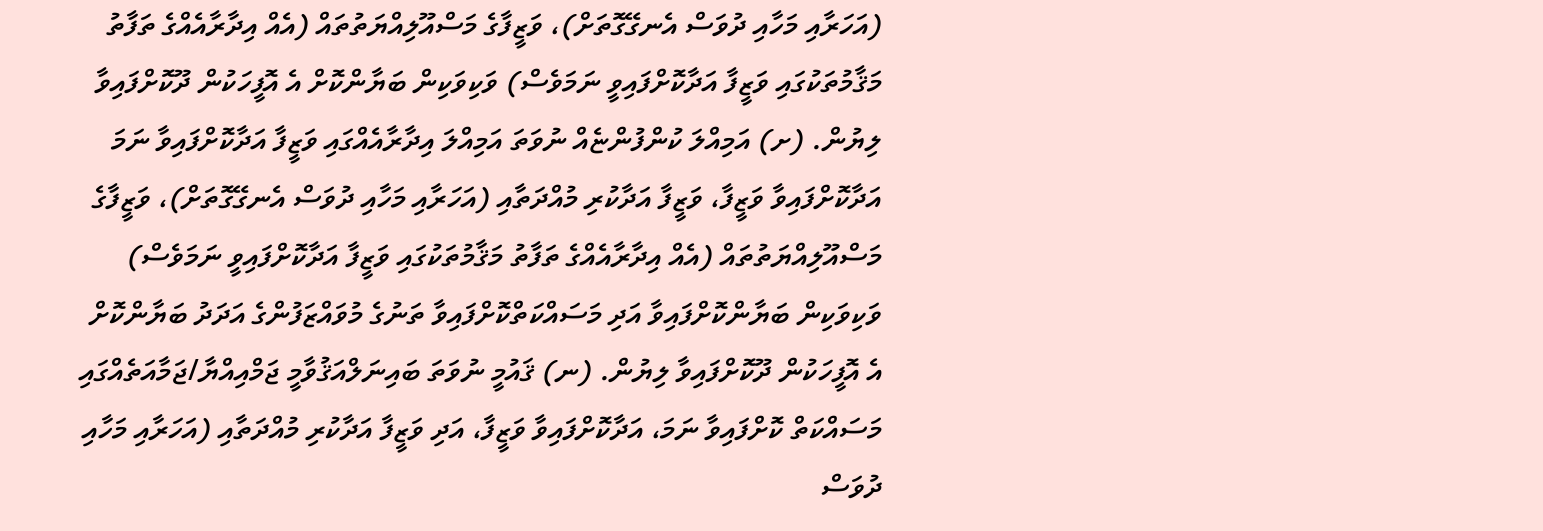(އަހަރާއި މަހާއި ދުވަސް އެނގޭގޮތަށް)، ވަޒީފާގެ މަސްއޫލިއްޔަތުތައް (އެއް އިދާރާއެއްގެ ތަފާތު މަޤާމުތަކުގައި ވަޒީފާ އަދާކޮށްފައިވީ ނަމަވެސް) ވަކިވަކިން ބަޔާންކޮށް އެ އޮފީހަކުން ދޫކޮށްފައިވާ ލިޔުން. (ށ) އަމިއްލަ ކުންފުންޏެއް ނުވަތަ އަމިއްލަ އިދާރާއެއްގައި ވަޒީފާ އަދާކޮށްފައިވާ ނަމަ އަދާކޮށްފައިވާ ވަޒީފާ، ވަޒީފާ އަދާކުރި މުއްދަތާއި (އަހަރާއި މަހާއި ދުވަސް އެނގޭގޮތަށް)، ވަޒީފާގެ މަސްއޫލިއްޔަތުތައް (އެއް އިދާރާއެއްގެ ތަފާތު މަޤާމުތަކުގައި ވަޒީފާ އަދާކޮށްފައިވީ ނަމަވެސް) ވަކިވަކިން ބަޔާންކޮށްފައިވާ އަދި މަސައްކަތްކޮށްފައިވާ ތަނުގެ މުވައްޒަފުންގެ އަދަދު ބަޔާންކޮށް އެ އޮފީހަކުން ދޫކޮށްފައިވާ ލިޔުން. (ނ) ޤައުމީ ނުވަތަ ބައިނަލްއަޤުވާމީ ޖަމްއިއްޔާ/ޖަމާއަތެއްގައި މަސައްކަތް ކޮށްފައިވާ ނަމަ، އަދާކޮށްފައިވާ ވަޒީފާ، އަދި ވަޒީފާ އަދާކުރި މުއްދަތާއި (އަހަރާއި މަހާއި ދުވަސް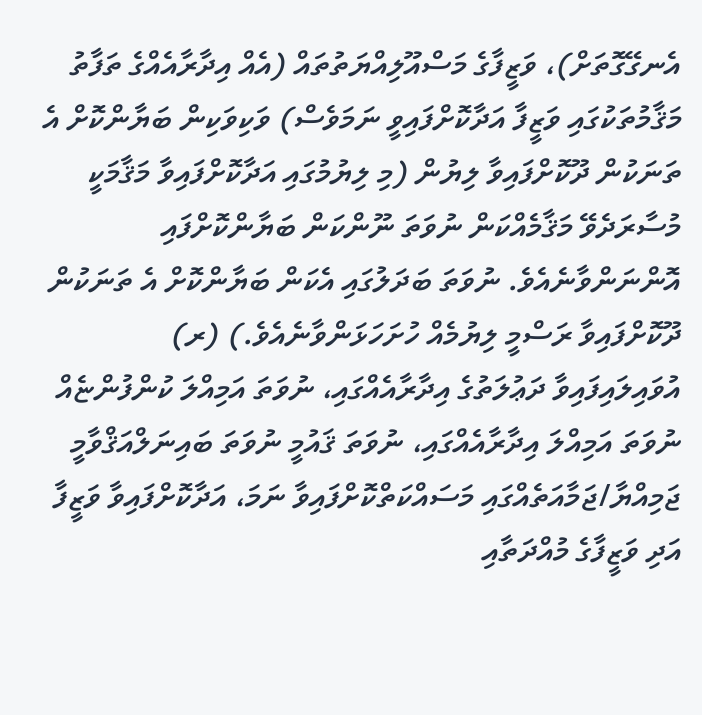އެނގޭގޮތަށް)، ވަޒީފާގެ މަސްއޫލިއްޔަތުތައް (އެއް އިދާރާއެއްގެ ތަފާތު މަޤާމުތަކުގައި ވަޒީފާ އަދާކޮށްފައިވީ ނަމަވެސް) ވަކިވަކިން ބަޔާންކޮށް އެ ތަނަކުން ދޫކޮށްފައިވާ ލިޔުން (މި ލިޔުމުގައި އަދާކޮށްފައިވާ މަޤާމަކީ މުސާރަދެވޭ މަޤާމެއްކަން ނުވަތަ ނޫންކަން ބަޔާންކޮށްފައި އޮންނަންވާނެއެވެ. ނުވަތަ ބަދަލުގައި އެކަން ބަޔާންކޮށް އެ ތަނަކުން ދޫކޮށްފައިވާ ރަސްމީ ލިޔުމެއް ހުށަހަޅަންވާނެއެވެ.) (ރ) އުވައިލައިފައިވާ ދަޢުލަތުގެ އިދާރާއެއްގައި، ނުވަތަ އަމިއްލަ ކުންފުންޏެއް ނުވަތަ އަމިއްލަ އިދާރާއެއްގައި، ނުވަތަ ޤައުމީ ނުވަތަ ބައިނަލްއަޤްވާމީ ޖަމިއްޔާ/ޖަމާއަތެއްގައި މަސައްކަތްކޮށްފައިވާ ނަމަ، އަދާކޮށްފައިވާ ވަޒީފާ އަދި ވަޒީފާގެ މުއްދަތާއި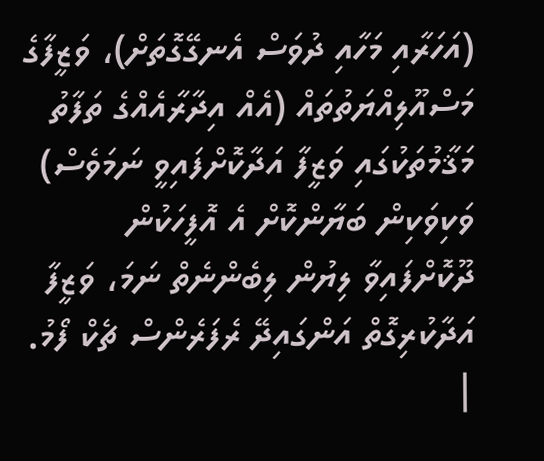(އަހަރާއި މަހާއި ދުވަސް އެނގޭގޮތަށް)، ވަޒީފާގެ މަސްއޫލިއްޔަތުތައް (އެއް އިދާރާއެއްގެ ތަފާތު މަޤާމުތަކުގައި ވަޒީފާ އަދާކޮށްފައިވީ ނަމަވެސް) ވަކިވަކިން ބަޔާންކޮށް އެ އޮފީހަކުން ދޫކޮށްފައިވާ ލިޔުން ލިބެންނެތް ނަމަ، ވަޒީފާ އަދާކުރިގޮތް އަންގައިދޭ ރެފަރެންސް ޗެކް ފޯމު. |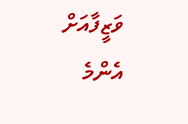ވަޒީފާއަށް އެންމެ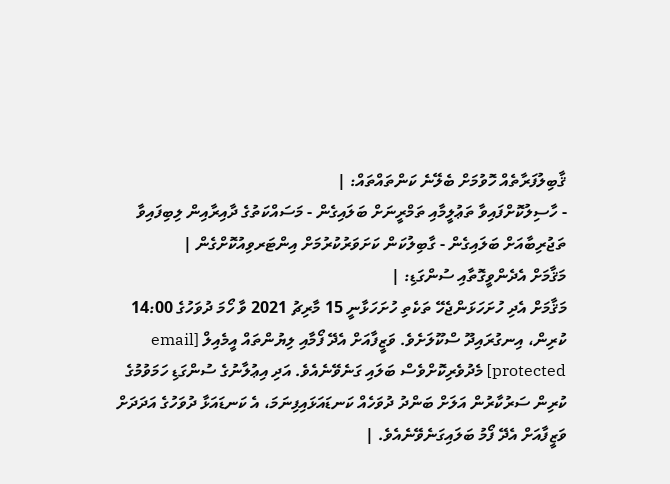ޤާބިލުފަރާތެއް ހޮވުމަށް ބެލޭނެ ކަންތައްތައް: |
- ހާސިލުކޮށްފައިވާ ތަޢުލީމާއި ތަމްރީނަށް ބަލައިގެން - މަސައްކަތުގެ ދާއިރާއިން ލިބިފައިވާ ތަޖުރިބާއަށް ބަލައިގެން - ގާބިލުކަން ކަށަވަރުކުރުމަށް އިންޓަރވިއުކޮށްގެން |
މަޤާމަށް އެދެންވީގޮތާއި ސުންގަޑި: |
މަޤާމަށް އެދި ހުށަހަޅަންޖެހޭ ތަކެތި ހުށަހަޅާނީ 15 މާރިޗު 2021 ވާ ހޯމަ ދުވަހުގެ 14:00 ކުރިން، އިނގުރައިދޫ ސްކޫލަށެވެ. ވަޒީފާއަށް އެދޭ ފޯމާއި ލިޔުންތައް އީމެއިލް [email protected] މެދުވެރިކޮށްވެސް ބަލައި ގަނެވޭނެއެވެ. އަދި އިޢުލާނުގެ ސުންގަޑި ހަމަވުމުގެ ކުރިން ސަރުކާރުން އަލަށް ބަންދު ދުވަހެއް ކަނޑައަޅައިފިނަމަ، އެ ކަނޑައަޅާ ދުވަހުގެ އަދަދަށް ވަޒީފާއަށް އެދޭ ފޯމު ބަލައިގަނެވޭނެއެވެ. |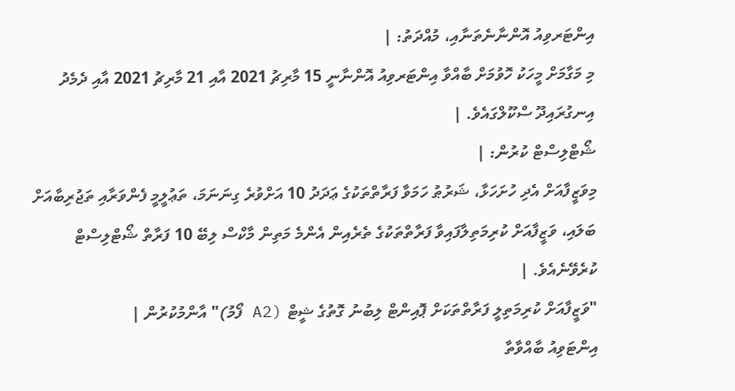އިންޓަރވިއު އޮންނާނެތަނާއި، މުއްދަތު: |
މި މަގާމަށް މީހަކު ހޮވުމަށް ބާއްވާ އިންޓަރވިއު އޮންނާނީ 15 މާރިޗު 2021 އާއި 21 މާރިޗު 2021 އާއި ދެމެދު އިނގުރައިދޫ ސްކޫލްގައެވެ. |
ޝޯޓްލިސްޓް ކުރުން: |
މިވަޒީފާއަށް އެދި ހުށަހަޅާ، ޝަރުޠު ހަމަވާ ފަރާތްތަކުގެ ޢަދަދު 10 އަށްވުރެ ގިނަނަމަ، ތަޢުލީމީ ފެންވަރާއި ތަޖުރިބާއަށް ބަލައި، ވަޒީފާއަށް ކުރިމަތިލާފައިވާ ފަރާތްތަކުގެ ތެރެއިން އެންމެ މަތިން މާކްސް ލިބޭ 10 ފަރާތް ޝޯޓްލިސްޓް ކުރެވޭނެއެވެ. |
"ވަޒީފާއަށް ކުރިމަތިލީ ފަރާތްތަކަށް ޕޮއިންޓް ލިބުނު ގޮތުގެ ޝީޓް (A2 ފޯމު)" އާންމުކުރުން |
އިންޓަވިއު ބާއްވާތާ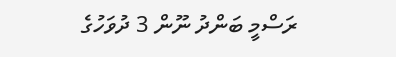ރަސްމީ ބަންދު ނޫން 3 ދުވަހުގެ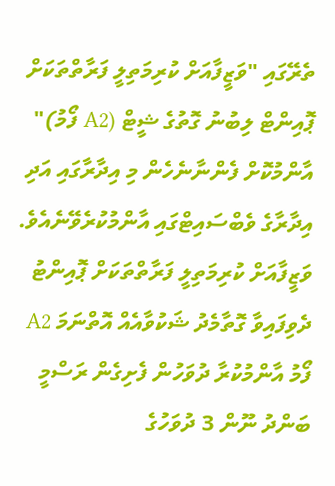ތެރޭގައި "ވަޒީފާއަށް ކުރިމަތިލީ ފަރާތްތަކަށް ޕޮއިންޓް ލިބުނު ގޮތުގެ ޝީޓް (A2 ފޯމު)" އާންމުކޮށް ފެންނާނެހެން މި އިދާރާގައި އަދި އިދާރާގެ ވެބްސައިޓްގައި އާންމުކުރެވޭނެއެވެ. ވަޒީފާއަށް ކުރިމަތިލީ ފަރާތްތަކަށް ޕޮއިންޓު ދެވިފައިވާ ގޮތާމެދު ޝަކުވާއެއް އޮތްނަމަ A2 ފޯމު އާންމުކުރާ ދުވަހުން ފެށިގެން ރަސްމީ ބަންދު ނޫން 3 ދުވަހުގެ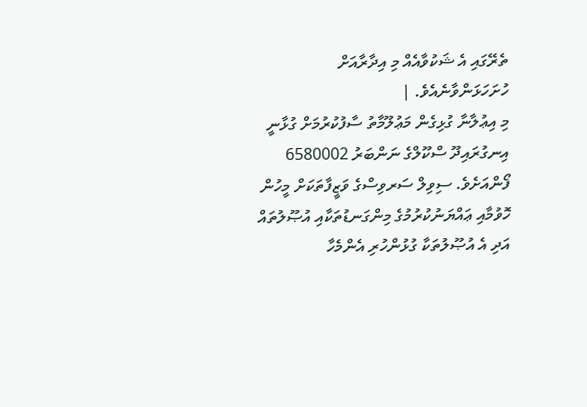ތެރޭގައި އެ ޝަކުވާއެއް މި އިދާރާއަށް ހުށަހަޅަންވާނެއެވެ. |
މި އިޢުލާނާ ގުޅިގެން މަޢުލޫމާތު ސާފުކުރުމަށް ގުޅާނީ އިނގުރައިދޫ ސްކޫލްގެ ނަންބަރު 6580002 ފޯންއަށެވެ. ސިވިލް ސަރވިސްގެ ވަޒީފާތަކަށް މީހުން ހޮވުމާއި ޢައްޔަނުކުރުމުގެ މިންގަނޑުތަކާއި އުޞޫލުތައް އަދި އެ އުޞޫލުތަކާ ގުޅުންހުރި އެންމެހާ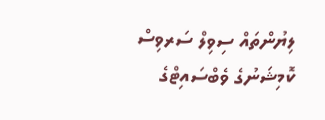ލިޔުންތައް ސިވިލް ސަރވިސް ކޮމިޝަނުގެ ވެބްސައިޓްގެ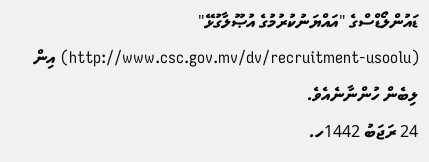ޑައުންލޯޑްސްގެ "އައްޔަނުކުރުމުގެ އުޞޫލާގުޅޭ" (http://www.csc.gov.mv/dv/recruitment-usoolu) އިން ލިބެން ހުންނާނެއެވެ.
24 ރަޖަބު 1442ހ.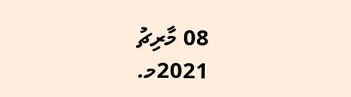08 މާރިޗު 2021މ.